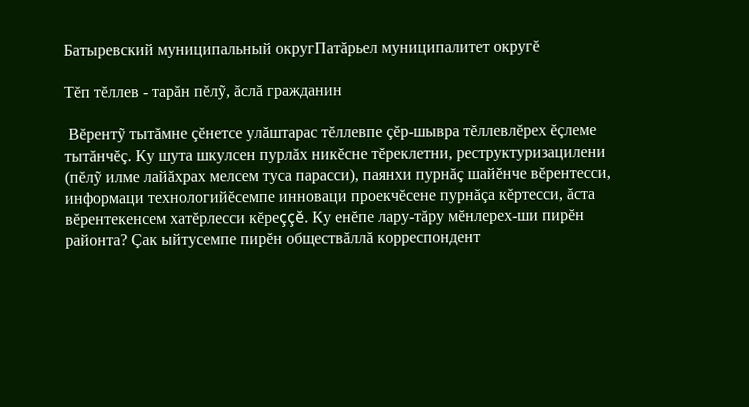Батыревский муниципальный округПатăрьел муниципалитет округĕ

Тĕп тĕллев - тарăн пĕлỹ, ăслă гражданин

 Вĕрентỹ тытăмне çĕнетсе улăштарас тĕллевпе çĕр-шывра тĕллевлĕрех ĕçлеме тытăнчĕç. Ку шута шкулсен пурлăх никĕсне тĕреклетни, реструктуризацилени (пĕлỹ илме лайăхрах мелсем туса парасси), паянхи пурнăç шайĕнче вĕрентесси, информаци технологийĕсемпе инноваци проекчĕсене пурнăçа кĕртесси, ăста вĕрентекенсем хатĕрлесси кĕреççĕ. Ку енĕпе лару-тăру мĕнлерех-ши пирĕн районта? Çак ыйтусемпе пирĕн обществăллă корреспондент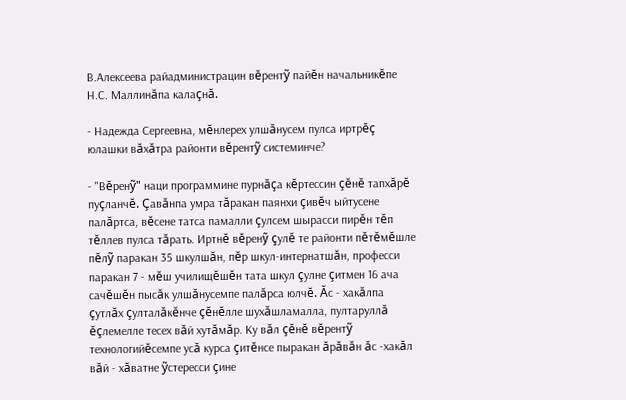В.Алексеева райадминистрацин вĕрентỹ пайĕн начальникĕпе Н.С. Маллинăпа калаçнă.

- Надежда Сергеевна, мĕнлерех улшăнусем пулса иртрĕç юлашки вăхăтра районти вĕрентỹ системинче?

- "Вĕренỹ" наци программине пурнăçа кĕртессин çĕнĕ тапхăрĕ пуçланчĕ. Çавăнпа умра тăракан паянхи çивĕч ыйтусене палăртса, вĕсене татса памалли çулсем шырасси пирĕн тĕп тĕллев пулса тăрать. Иртнĕ вĕренỹ çулĕ те районти пĕтĕмĕшле пĕлỹ паракан 35 шкулшăн, пĕр шкул-интернатшăн, професси паракан 7 - мĕш училищĕшĕн тата шкул çулне çитмен 16 ача сачĕшĕн пысăк улшăнусемпе палăрса юлчĕ. Ăс - хакăлпа çутлăх çулталăкĕнче çĕнĕлле шухăшламалла, пултаруллă ĕçлемелле тесех вăй хутăмăр. Ку вăл çĕнĕ вĕрентỹ технологийĕсемпе усă курса çитĕнсе пыракан ăрăвăн ăс -хакăл вăй - хăватне ỹстересси çине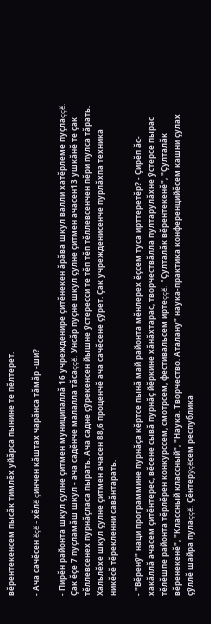вĕрентекенсем пысăк тимлĕх уйăрса пынине те пĕлтерет.

- Ача сачĕсен ĕçĕ - хĕлĕ çинчен кăштах чарăнса тăмăр -ши?

- Пирĕн районта шкул çулне çитмен муниципаллă 16 учрежденире çитĕнекен ăрăва шкул валли хатĕрлеме пуçлаççĕ. Çак ĕçе 7 пуçламăш шкул - ача садĕнче малалла тăсаççĕ. Унсăр пуçне шкул çулне çитмен ачасен13 ушкăнĕ те çак тĕллевсенех пурнăçласа пырать. Ача садне çỹрекенсен йышне ỹстересси те тĕп тĕп тĕллевсенчен пĕри пулса тăрать. Хальлĕхе шкул çулне çитмен ачасен 88,6 проценчĕ ача сачĕсене çỹрет. Çак учрежденисенче пурлăхпа техника никĕсĕ тĕрекленни савăнтарать.

- "Вĕренỹ" наци программине пурнăçа кĕртсе пынă май районта мĕнлерех ĕçсем туса ирттеретĕр? - Çирĕп ăс- хакăллă ачасем çитĕнтерес, вĕсене сывă пурнăç йĕркине хăнăхтарас, творчествăлла пултарулăхне ỹстерсе пырас тĕлĕшпе районта тĕрлĕрен конкурссем, смотрсем, фестивальсем иртеççĕ. "Çулталăк вĕрентекенĕ", "Çулталăк вĕренекенĕ", "Классный классный", "Наука. Творчество. Аталану" наука-практика конференцийĕсем кашни çулах çỹллĕ шайра пулаççĕ. Çĕнтерỹçĕсем республика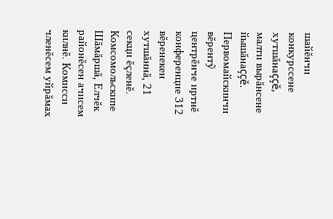шайĕнчи конкурссене хутшăнаççĕ, малти вырăнсене йышăнаççĕ. Первомайскинчи вĕрентỹ центрĕнче иртнĕ конференцие 312 вĕренекен хутшăннă, 21 секци ĕçленĕ. Комсомольскипе Шăмăршă, Елчĕк районĕсен ачисем килнĕ. Комисси членĕсем уйрăмах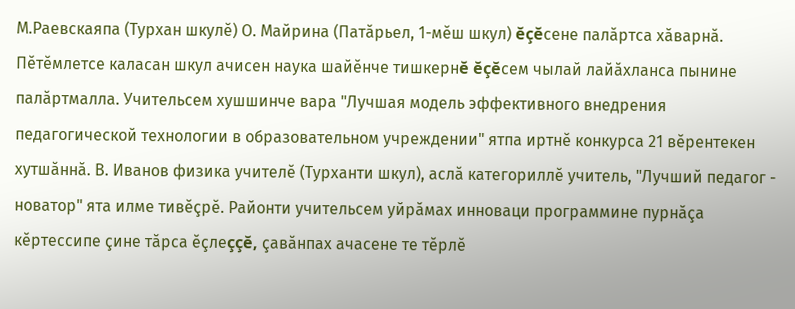М.Раевскаяпа (Турхан шкулĕ) О. Майрина (Патăрьел, 1-мĕш шкул) ĕçĕсене палăртса хăварнă. Пĕтĕмлетсе каласан шкул ачисен наука шайĕнче тишкернĕ ĕçĕсем чылай лайăхланса пынине палăртмалла. Учительсем хушшинче вара "Лучшая модель эффективного внедрения педагогической технологии в образовательном учреждении" ятпа иртнĕ конкурса 21 вĕрентекен хутшăннă. В. Иванов физика учителĕ (Турханти шкул), аслă категориллĕ учитель, "Лучший педагог - новатор" ята илме тивĕçрĕ. Районти учительсем уйрăмах инноваци программине пурнăçа кĕртессипе çине тăрса ĕçлеççĕ, çавăнпах ачасене те тĕрлĕ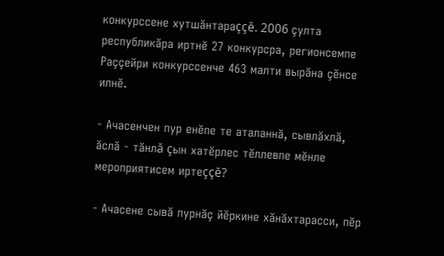конкурссене хутшăнтараççĕ. 2006 çулта республикăра иртнĕ 27 конкурсра, регионсемпе Раççейри конкурссенче 463 малти вырăна çĕнсе илнĕ.

- Ачасенчен пур енĕпе те аталаннă, сывлăхлă, ăслă - тăнлă çын хатĕрлес тĕллевпе мĕнле мероприятисем иртеççĕ?

- Ачасене сывă пурнăç йĕркине хăнăхтарасси, пĕр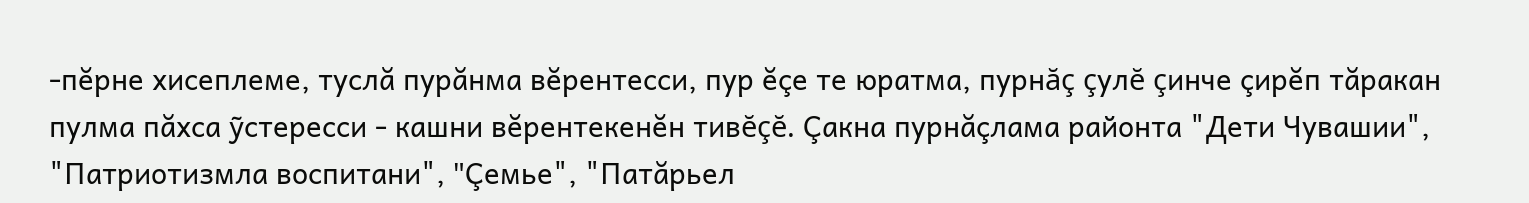-пĕрне хисеплеме, туслă пурăнма вĕрентесси, пур ĕçе те юратма, пурнăç çулĕ çинче çирĕп тăракан пулма пăхса ỹстересси - кашни вĕрентекенĕн тивĕçĕ. Çакна пурнăçлама районта "Дети Чувашии", "Патриотизмла воспитани", "Çемье", "Патăрьел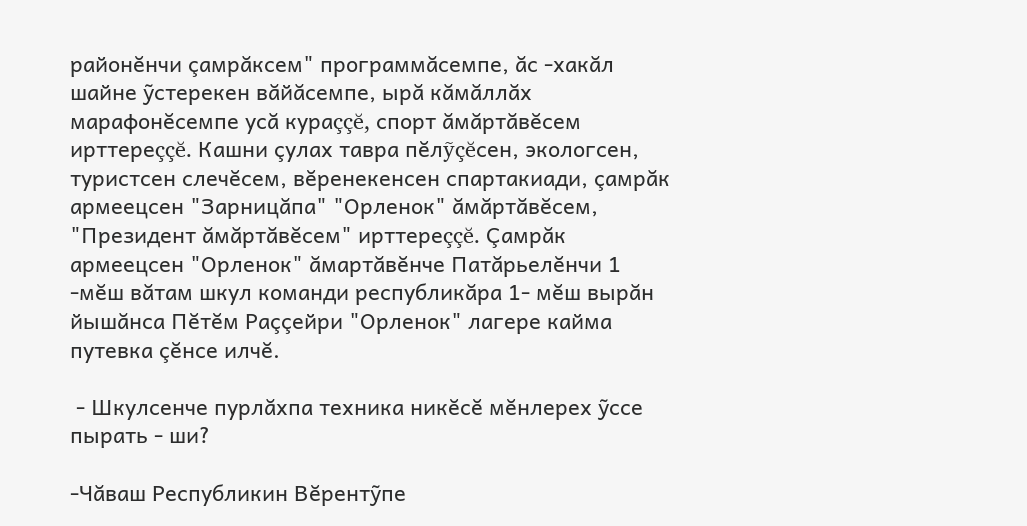районĕнчи çамрăксем" программăсемпе, ăс -хакăл шайне ỹстерекен вăйăсемпе, ырă кăмăллăх марафонĕсемпе усă кураççĕ, спорт ăмăртăвĕсем ирттереççĕ. Кашни çулах тавра пĕлỹçĕсен, экологсен, туристсен слечĕсем, вĕренекенсен спартакиади, çамрăк армеецсен "Зарницăпа" "Орленок" ăмăртăвĕсем, "Президент ăмăртăвĕсем" ирттереççĕ. Çамрăк армеецсен "Орленок" ăмартăвĕнче Патăрьелĕнчи 1 -мĕш вăтам шкул команди республикăра 1- мĕш вырăн йышăнса Пĕтĕм Раççейри "Орленок" лагере кайма путевка çĕнсе илчĕ.

 - Шкулсенче пурлăхпа техника никĕсĕ мĕнлерех ỹссе пырать - ши?

-Чăваш Республикин Вĕрентỹпе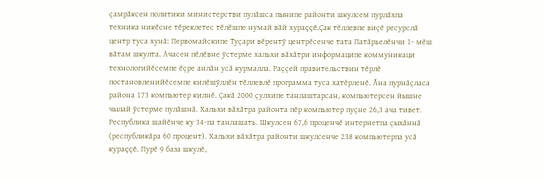çамрăксен политики министерстви пулăшса пынипе районти шкулсем пурлăхпа техника никĕсне тĕреклетес тĕлĕшпе нумай вăй хураççĕ.Çак тĕллевпе виçĕ ресурслă центр туса хунă: Первомайскипе Туçари вĕрентỹ центрĕсенче тата Патăрьелĕнчи 1- мĕш вăтам шкулта. Ачасен пĕлĕвне ỹстерме хальхи вăхăтри информаципе коммуникаци технологийĕсемпе ĕçре анлăн усă курмалла. Раççей правительствин тĕрлĕ постановленийĕсемпе килĕшỹллĕн тĕллевлĕ программа туса хатĕрленĕ. Ăна пурнăçласа района 173 компьютер килнĕ. Çакă 2000 çулхипе танлаштарсан, компьютерсен йышне чылай ỹстерме пулăшнă. Хальхи вăхăтра районта пĕр компьютер пуçне 26,3 ача тивет. Республика шайĕнче ку 34-па танлашать. Шкулсен 67,6 проценчĕ интернетпа çыхăннă (республикăра 60 процент). Хальхи вăхăтра районти шкулсенче 238 компьютерпа усă кураççĕ. Пурĕ 9 база шкулĕ,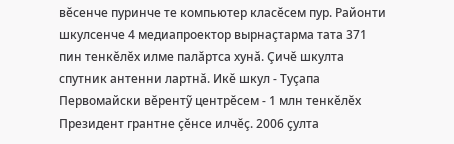вĕсенче пуринче те компьютер класĕсем пур. Районти шкулсенче 4 медиапроектор вырнаçтарма тата 371 пин тенкĕлĕх илме палăртса хунă. Çичĕ шкулта спутник антенни лартнă. Икĕ шкул - Туçапа Первомайски вĕрентỹ центрĕсем - 1 млн тенкĕлĕх Президент грантне çĕнсе илчĕç. 2006 çулта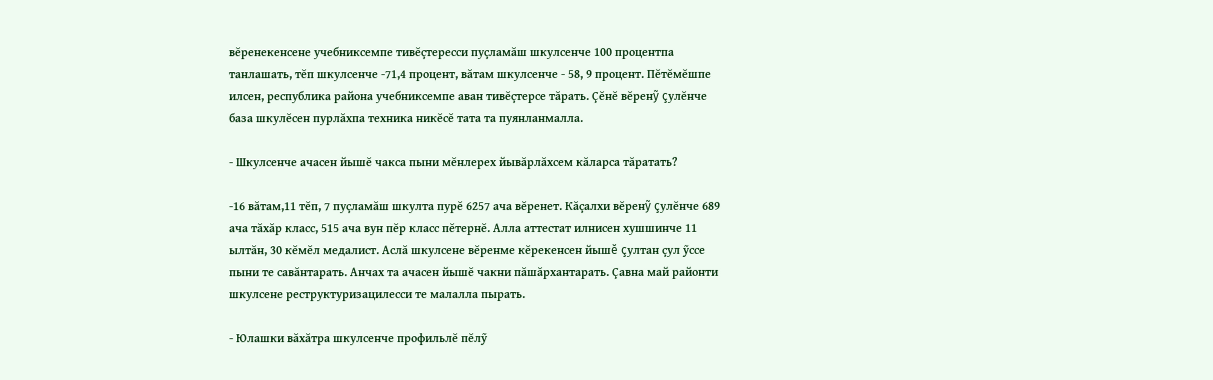вĕренекенсене учебниксемпе тивĕçтересси пуçламăш шкулсенче 100 процентпа танлашать, тĕп шкулсенче -71,4 процент, вăтам шкулсенче - 58, 9 процент. Пĕтĕмĕшпе илсен, республика района учебниксемпе аван тивĕçтерсе тăрать. Çĕнĕ вĕренỹ çулĕнче база шкулĕсен пурлăхпа техника никĕсĕ тата та пуянланмалла.

- Шкулсенче ачасен йышĕ чакса пыни мĕнлерех йывăрлăхсем кăларса тăратать?

-16 вăтам,11 тĕп, 7 пуçламăш шкулта пурĕ 6257 ача вĕренет. Кăçалхи вĕренỹ çулĕнче 689 ача тăхăр класс, 515 ача вун пĕр класс пĕтернĕ. Алла аттестат илнисен хушшинче 11 ылтăн, 30 кĕмĕл медалист. Аслă шкулсене вĕренме кĕрекенсен йышĕ çултан çул ỹссе пыни те савăнтарать. Анчах та ачасен йышĕ чакни пăшăрхантарать. Çавна май районти шкулсене реструктуризацилесси те малалла пырать.

- Юлашки вăхăтра шкулсенче профильлĕ пĕлỹ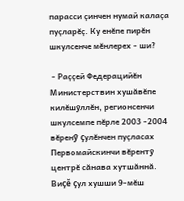парасси çинчен нумай калаçа пуçларĕç. Ку енĕпе пирĕн шкулсенче мĕнлерех - ши?

 - Раççей Федерацийĕн Министерствин хушăвĕпе килĕшỹллĕн, регионсенчи шкулсемпе пĕрле 2003 -2004 вĕренỹ çулĕнчен пуçласах Первомайскинчи вĕрентỹ центрĕ сăнава хутшăннă. Виçĕ çул хушши 9-мĕш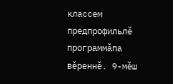классем предпрофильлĕ программăпа вĕреннĕ. 9-мĕш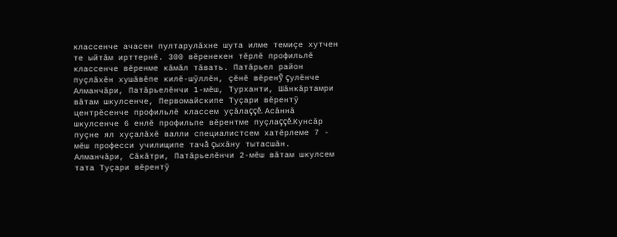классенче ачасен пултарулăхне шута илме темиçе хутчен те ыйтăм ирттернĕ. 300 вĕренекен тĕрлĕ профильлĕ классенче вĕренме кăмăл тăвать. Патăрьел район пуçлăхĕн хушăвĕпе килĕ-шỹллĕн, çĕнĕ вĕренỹ çулĕнче Алманчăри, Патăрьелĕнчи 1-мĕш, Турханти, Шăнкăртамри вăтам шкулсенче, Первомайскипе Туçари вĕрентỹ центрĕсенче профильлĕ классем уçăлаççĕ. Асăннă шкулсенче 6 енлĕ профильпе вĕрентме пуçлаççĕ.Кунсăр пуçне ял хуçалăхĕ валли специалистсем хатĕрлеме 7 - мĕш професси училищипе тачă çыхăну тытасшăн. Алманчăри, Сăкăтри, Патăрьелĕнчи 2-мĕш вăтам шкулсем тата Туçари вĕрентỹ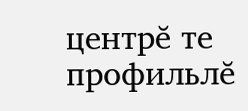центрĕ те профильлĕ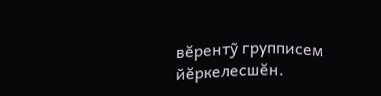вĕрентỹ групписем йĕркелесшĕн.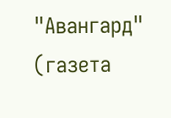"Авангард" (газета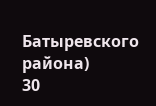Батыревского района)
30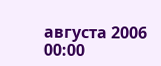августа 2006
00:00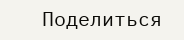Поделиться